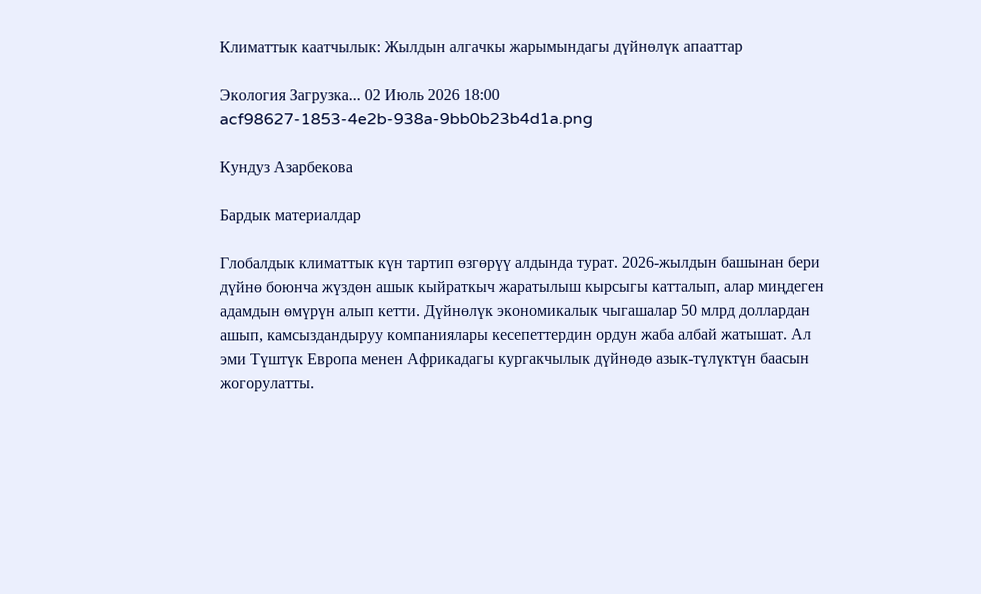Климаттык каатчылык: Жылдын алгачкы жарымындагы дүйнөлүк апааттар

Экология Загрузка... 02 Июль 2026 18:00
acf98627-1853-4e2b-938a-9bb0b23b4d1a.png

Кундуз Азарбекова

Бардык материалдар

Глобалдык климаттык күн тартип өзгөрүү алдында турат. 2026-жылдын башынан бери дүйнө боюнча жүздөн ашык кыйраткыч жаратылыш кырсыгы катталып, алар миңдеген адамдын өмүрүн алып кетти. Дүйнөлүк экономикалык чыгашалар 50 млрд доллардан ашып, камсыздандыруу компаниялары кесепеттердин ордун жаба албай жатышат. Ал эми Түштүк Европа менен Африкадагы кургакчылык дүйнөдө азык-түлүктүн баасын жогорулатты.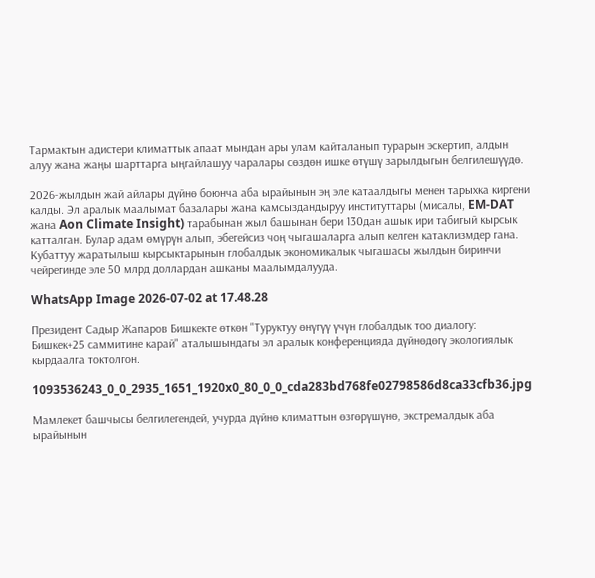Тармактын адистери климаттык апаат мындан ары улам кайталанып турарын эскертип, алдын алуу жана жаңы шарттарга ыңгайлашуу чаралары сөздөн ишке өтүшү зарылдыгын белгилешүүдө.

2026-жылдын жай айлары дүйнө боюнча аба ырайынын эң эле катаалдыгы менен тарыхка киргени калды. Эл аралык маалымат базалары жана камсыздандыруу институттары (мисалы, EM-DAT жана Aon Climate Insight) тарабынан жыл башынан бери 130дан ашык ири табигый кырсык катталган. Булар адам өмүрүн алып, эбегейсиз чоң чыгашаларга алып келген катаклизмдер гана. Кубаттуу жаратылыш кырсыктарынын глобалдык экономикалык чыгашасы жылдын биринчи чейрегинде эле 50 млрд доллардан ашканы маалымдалууда.

WhatsApp Image 2026-07-02 at 17.48.28

Президент Садыр Жапаров Бишкекте өткөн "Туруктуу өнүгүү үчүн глобалдык тоо диалогу: Бишкек+25 саммитине карай" аталышындагы эл аралык конференцияда дүйнөдөгү экологиялык кырдаалга токтолгон.

1093536243_0_0_2935_1651_1920x0_80_0_0_cda283bd768fe02798586d8ca33cfb36.jpg

Мамлекет башчысы белгилегендей, учурда дүйнө климаттын өзгөрүшүнө, экстремалдык аба ырайынын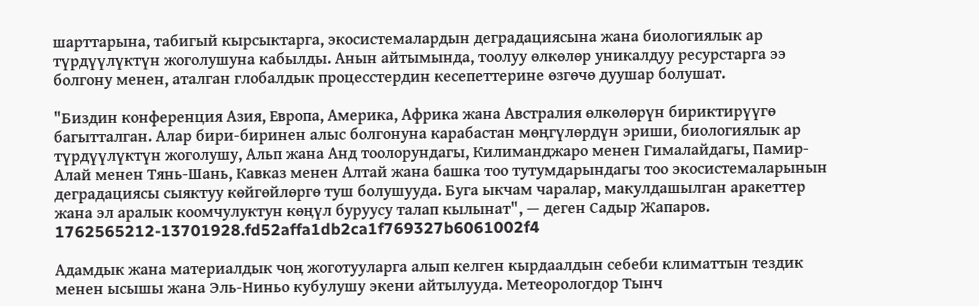шарттарына, табигый кырсыктарга, экосистемалардын деградациясына жана биологиялык ар түрдүүлүктүн жоголушуна кабылды. Анын айтымында, тоолуу өлкөлөр уникалдуу ресурстарга ээ болгону менен, аталган глобалдык процесстердин кесепеттерине өзгөчө дуушар болушат.

"Биздин конференция Азия, Европа, Америка, Африка жана Австралия өлкөлөрүн бириктирүүгө багытталган. Алар бири-биринен алыс болгонуна карабастан мөңгүлөрдүн эриши, биологиялык ар түрдүүлүктүн жоголушу, Альп жана Анд тоолорундагы, Килиманджаро менен Гималайдагы, Памир-Алай менен Тянь-Шань, Кавказ менен Алтай жана башка тоо тутумдарындагы тоо экосистемаларынын деградациясы сыяктуу көйгөйлөргө туш болушууда. Буга ыкчам чаралар, макулдашылган аракеттер жана эл аралык коомчулуктун көңүл буруусу талап кылынат", — деген Садыр Жапаров.
1762565212-13701928.fd52affa1db2ca1f769327b6061002f4

Адамдык жана материалдык чоң жоготууларга алып келген кырдаалдын себеби климаттын тездик менен ысышы жана Эль-Ниньо кубулушу экени айтылууда. Метеорологдор Тынч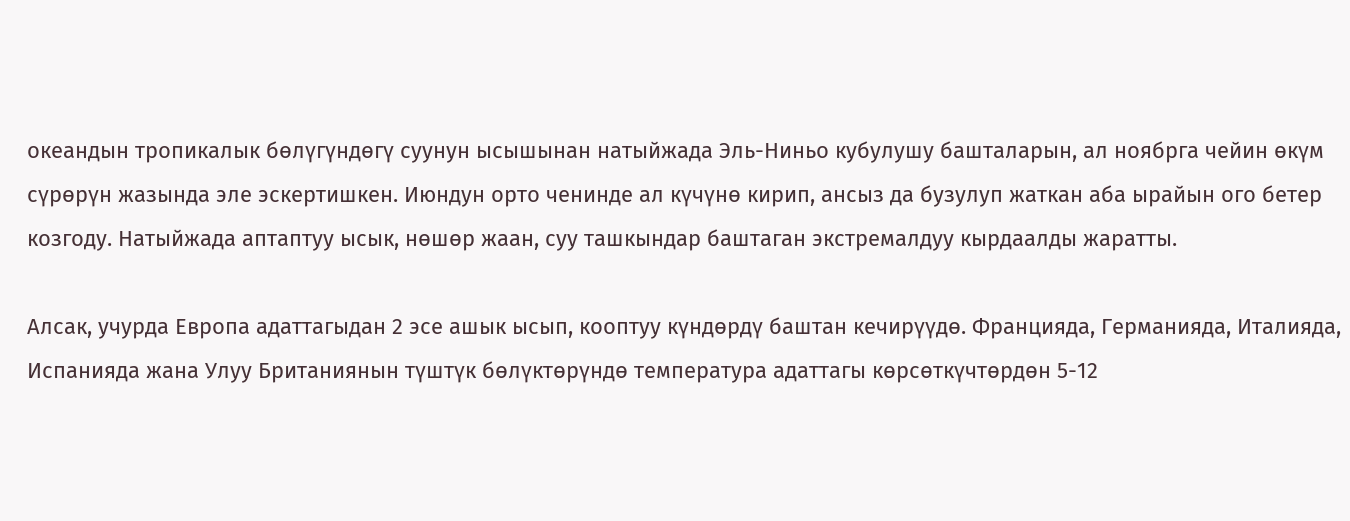океандын тропикалык бөлүгүндөгү суунун ысышынан натыйжада Эль-Ниньо кубулушу башталарын, ал ноябрга чейин өкүм сүрөрүн жазында эле эскертишкен. Июндун орто ченинде ал күчүнө кирип, ансыз да бузулуп жаткан аба ырайын ого бетер козгоду. Натыйжада аптаптуу ысык, нөшөр жаан, суу ташкындар баштаган экстремалдуу кырдаалды жаратты.

Алсак, учурда Европа адаттагыдан 2 эсе ашык ысып, кооптуу күндөрдү баштан кечирүүдө. Францияда, Германияда, Италияда, Испанияда жана Улуу Британиянын түштүк бөлүктөрүндө температура адаттагы көрсөткүчтөрдөн 5-12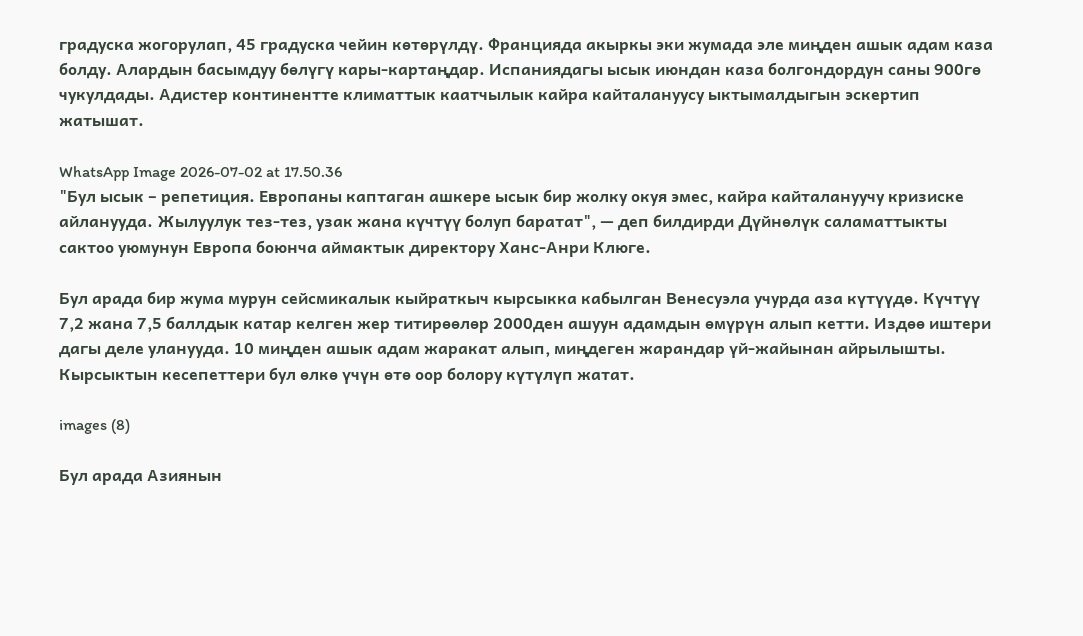градуска жогорулап, 45 градуска чейин көтөрүлдү. Францияда акыркы эки жумада эле миңден ашык адам каза болду. Алардын басымдуу бөлүгү кары-картаңдар. Испаниядагы ысык июндан каза болгондордун саны 900гө чукулдады. Адистер континентте климаттык каатчылык кайра кайталануусу ыктымалдыгын эскертип жатышат.

WhatsApp Image 2026-07-02 at 17.50.36
"Бул ысык – репетиция. Европаны каптаган ашкере ысык бир жолку окуя эмес, кайра кайталануучу кризиске айланууда. Жылуулук тез-тез, узак жана күчтүү болуп баратат", — деп билдирди Дүйнөлүк саламаттыкты сактоо уюмунун Европа боюнча аймактык директору Ханс-Анри Клюге.

Бул арада бир жума мурун сейсмикалык кыйраткыч кырсыкка кабылган Венесуэла учурда аза күтүүдө. Күчтүү 7,2 жана 7,5 баллдык катар келген жер титирөөлөр 2000ден ашуун адамдын өмүрүн алып кетти. Издөө иштери дагы деле уланууда. 10 миңден ашык адам жаракат алып, миңдеген жарандар үй-жайынан айрылышты. Кырсыктын кесепеттери бул өлкө үчүн өтө оор болору күтүлүп жатат.

images (8)

Бул арада Азиянын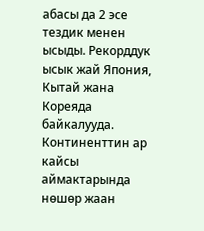абасы да 2 эсе тездик менен ысыды. Рекорддук ысык жай Япония, Кытай жана Кореяда байкалууда. Континенттин ар кайсы аймактарында нөшөр жаан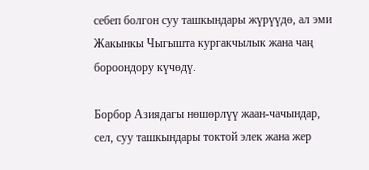себеп болгон суу ташкындары жүрүүдө, ал эми Жакынкы Чыгышта кургакчылык жана чаң бороондору күчөдү.

Борбор Азиядагы нөшөрлүү жаан-чачындар, сел, суу ташкындары токтой элек жана жер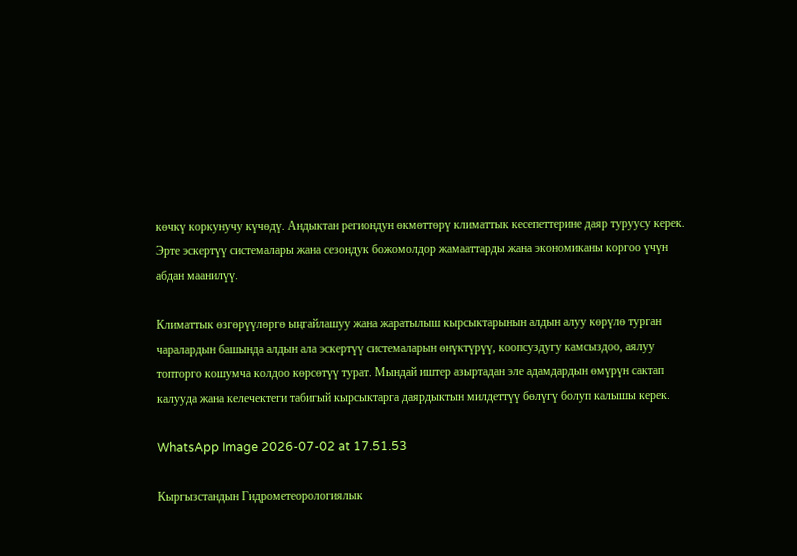көчкү коркунучу күчөдү. Андыктан региондун өкмөттөрү климаттык кесепеттерине даяр туруусу керек. Эрте эскертүү системалары жана сезондук божомолдор жамааттарды жана экономиканы коргоо үчүн абдан маанилүү.

Климаттык өзгөрүүлөргө ыңгайлашуу жана жаратылыш кырсыктарынын алдын алуу көрүлө турган чаралардын башында алдын ала эскертүү системаларын өнүктүрүү, коопсуздугу камсыздоо, аялуу топторго кошумча колдоо көрсөтүү турат. Мындай иштер азыртадан эле адамдардын өмүрүн сактап калууда жана келечектеги табигый кырсыктарга даярдыктын милдеттүү бөлүгү болуп калышы керек.

WhatsApp Image 2026-07-02 at 17.51.53

Кыргызстандын Гидрометеорологиялык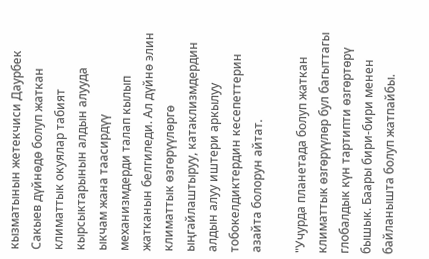кызматынын жетекчиси Даурбек Сакыев дүйнөдө болуп жаткан климаттык окуялар табият кырсыктарынын алдын алууда ыкчам жана таасирдүү механизмдерди талап кылып жатканын белгиледи. Ал дүйнө элин климаттык өзгөрүүлөргө ыңгайлаштыруу, катаклизмдердин алдын алуу иштери аркылуу тобокелдиктердин кесепеттерин азайта болорун айтат.

"Учурда планетада болуп жаткан климаттык өзгөрүүлөр бул багыттагы глобалдык күн тартипти өзгөртөрү бышык. Баары бири-бири менен байланышта болуп жатпайбы.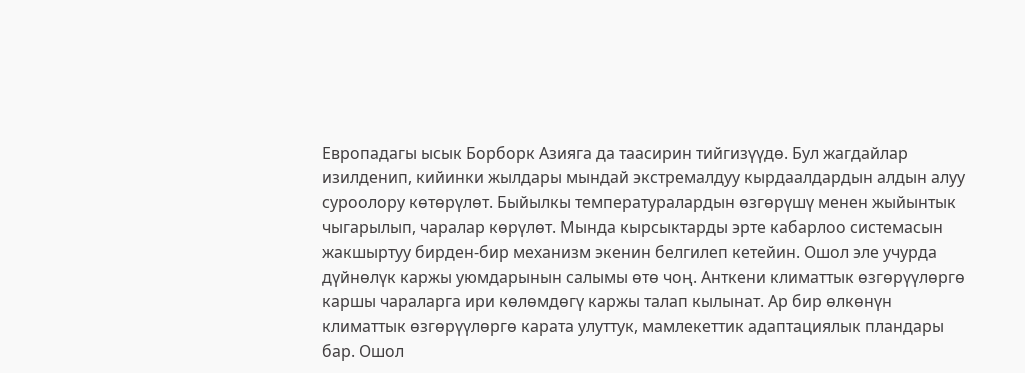Европадагы ысык Борборк Азияга да таасирин тийгизүүдө. Бул жагдайлар изилденип, кийинки жылдары мындай экстремалдуу кырдаалдардын алдын алуу суроолору көтөрүлөт. Быйылкы температуралардын өзгөрүшү менен жыйынтык чыгарылып, чаралар көрүлөт. Мында кырсыктарды эрте кабарлоо системасын жакшыртуу бирден-бир механизм экенин белгилеп кетейин. Ошол эле учурда дүйнөлүк каржы уюмдарынын салымы өтө чоң. Анткени климаттык өзгөрүүлөргө каршы чараларга ири көлөмдөгү каржы талап кылынат. Ар бир өлкөнүн климаттык өзгөрүүлөргө карата улуттук, мамлекеттик адаптациялык пландары бар. Ошол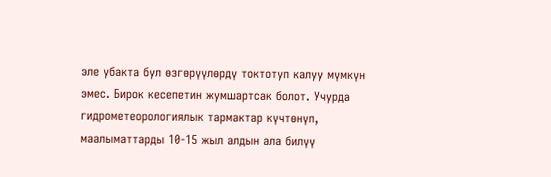эле убакта бул өзгөрүүлөрдү токтотуп калуу мүмкүн эмес. Бирок кесепетин жумшартсак болот. Учурда гидрометеорологиялык тармактар күчтөнүп, маалыматтарды 10-15 жыл алдын ала билүү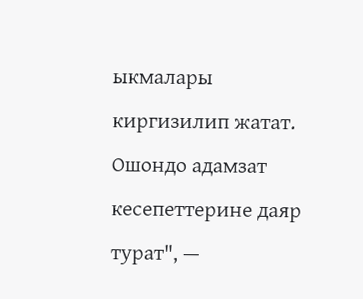ыкмалары киргизилип жатат. Ошондо адамзат кесепеттерине даяр турат", —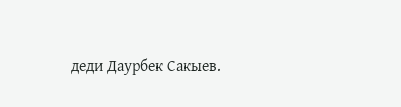деди Даурбек Сакыев.